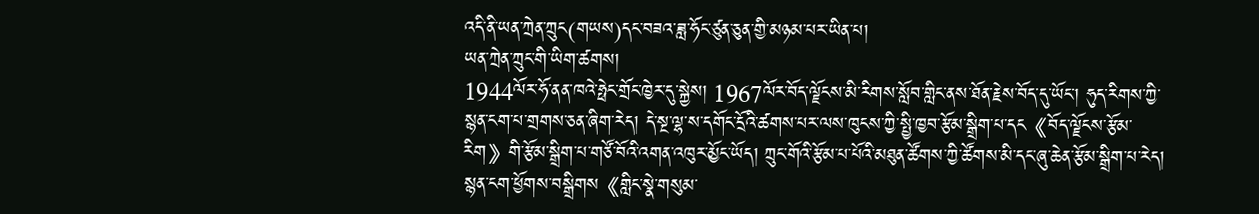འདི་ནི་ཡན་ཀྲེན་ཀྲུང(གཡས)དང་བཟའ་ཟླ་ཧོང་ཙུན་ཅུན་གྱི་མཉམ་པར་ཡིན་པ།
ཡན་ཀྲེན་ཀྲུང་གི་ཡིག་ཚགས།
1944ལོར་ཧོ་ནན་ཁའེ་ཧྥེང་གྲོང་ཁྱེར་དུ་སྐྱེས། 1967ལོར་བོད་ལྗོངས་མི་རིགས་སློབ་གླིང་ནས་ཐོན་རྗེས་བོད་དུ་ཡོང་། ཧུད་རིགས་ཀྱི་སྙན་ངག་པ་གྲགས་ཅན་ཞིག་རེད། དེ་སྔ་ལྷ་ས་དགོང་དྲོའི་ཚགས་པར་ལས་ཁུངས་ཀྱི་སྤྱི་ཁྱབ་རྩོམ་སྒྲིག་པ་དང《བོད་ལྗོངས་རྩོམ་རིག》གི་རྩོམ་སྒྲིག་པ་གཙོ་བོའི་འགན་འཁུར་མྱོང་ཡོད། ཀྲུང་གོའི་རྩོམ་པ་པོའི་མཐུན་ཚོགས་ཀྱི་ཚོགས་མི་དང་ཞུ་ཆེན་རྩོམ་སྒྲིག་པ་རེད། སྙན་ངག་ཕྱོགས་བསྒྲིགས《གླིང་སྣེ་གསུམ་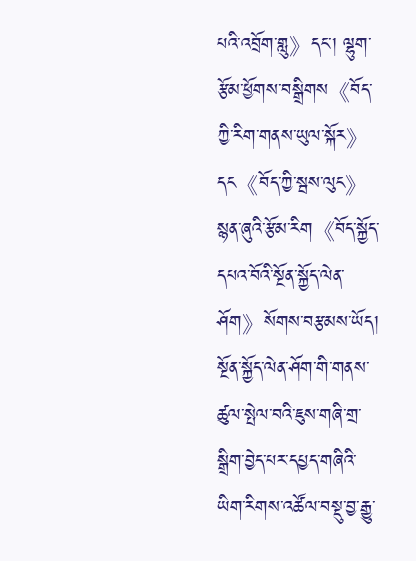པའི་འབྲོག་གླུ》དང་། ལྷུག་རྩོམ་ཕྱོགས་བསྒྲིགས《བོད་ཀྱི་རིག་གནས་ཡུལ་སྐོར》དང《བོད་ཀྱི་སྦས་ལུང》 སྙན་ཞུའི་རྩོམ་རིག《བོད་སྐྱོད་དཔའ་བོའི་སྔོན་སྐྱོད་ལེན་ཤོག》སོགས་བརྩམས་ཡོད།
སྔོན་སྐྱོད་ལེན་ཤོག་གི་གནས་ཚུལ་སྤེལ་བའི་ཇུས་གཞི་གྲ་སྒྲིག་བྱེད་པར་དཔྱད་གཞིའི་ཡིག་རིགས་འཚོལ་བསྡུ་བྱ་རྒྱུ་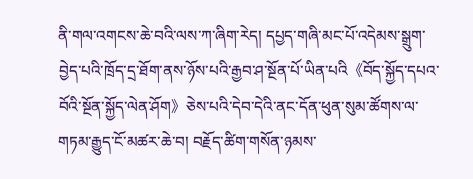ནི་གལ་འགངས་ཆེ་བའི་ལས་ཀ་ཞིག་རེད། དཔྱད་གཞི་མང་པོ་འདེམས་སྒྲུག་བྱེད་པའི་ཁྲོད་དྲ་ཐོག་ནས་ཉོས་པའི་རྒྱབ་ཤ་སྔོན་པོ་ཡིན་པའི《བོད་སྐྱོད་དཔའ་བོའི་སྔོན་སྐྱོད་ལེན་ཤོག》ཅེས་པའི་དེབ་དེའི་ནང་དོན་ཕུན་སུམ་ཚོགས་ལ་གཏམ་རྒྱུད་ངོ་མཚར་ཆེ་བ། བརྗོད་ཚིག་གསོན་ཉམས་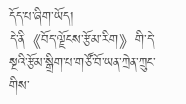དོད་པ་ཞིག་ཡོད།
དེ་ནི《བོད་ལྗོངས་རྩོམ་རིག》གི་དེ་སྔའི་རྩོམ་སྒྲིག་པ་གཙོ་བོ་ཡན་ཀྲེན་ཀྲུང་གིས་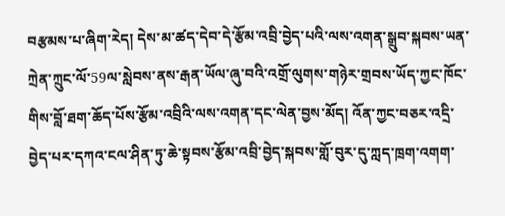བརྩམས་པ་ཞིག་རེད། དེས་མ་ཚད་དེབ་དེ་རྩོམ་འབྲི་བྱེད་པའི་ལས་འགན་སྒྲུབ་སྐབས་ཡན་ཀྲེན་ཀྲུང་ལོ་59ལ་སླེབས་ནས་རྒན་ཡོལ་ཞུ་བའི་འགྲོ་ལུགས་གཉེར་གྲབས་ཡོད་ཀྱང་ཁོང་གིས་བློ་ཐག་ཆོད་པོས་རྩོམ་འབྲིའི་ལས་འགན་དང་ལེན་བྱས་མོད། འོན་ཀྱང་བཅར་འདྲི་བྱེད་པར་དཀའ་ངལ་ཤིན་ཏུ་ཆེ་སྟབས་རྩོམ་འབྲི་བྱེད་སྐབས་གློ་བུར་དུ་ཀླད་ཁྲག་འགག་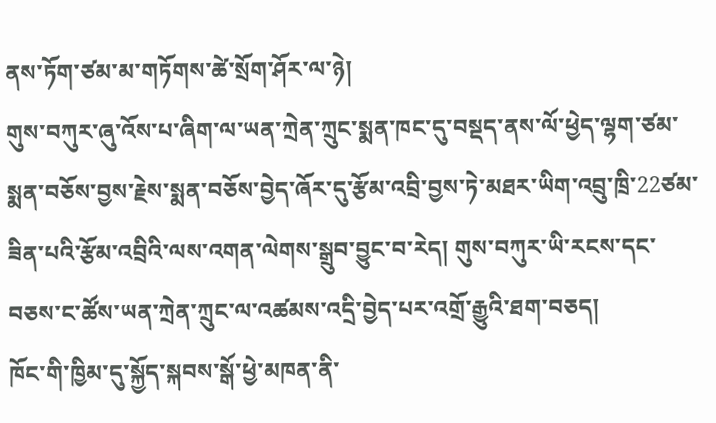ནས་ཏོག་ཙམ་མ་གཏོགས་ཚེ་སྲོག་ཤོར་ལ་ཉེ།
གུས་བཀུར་ཞུ་འོས་པ་ཞིག་ལ་ཡན་ཀྲེན་ཀྲུང་སྨན་ཁང་དུ་བསྡད་ནས་ལོ་ཕྱེད་ལྷག་ཙམ་སྨན་བཅོས་བྱས་རྗེས་སྨན་བཅོས་བྱེད་ཞོར་དུ་རྩོམ་འབྲི་བྱས་ཏེ་མཐར་ཡིག་འབྲུ་ཁྲི་22ཙམ་ཟིན་པའི་རྩོམ་འབྲིའི་ལས་འགན་ལེགས་སྒྲུབ་བྱུང་བ་རེད། གུས་བཀུར་ཡི་རངས་དང་བཅས་ང་ཚོས་ཡན་ཀྲེན་ཀྲུང་ལ་འཚམས་འདྲི་བྱེད་པར་འགྲོ་རྒྱུའི་ཐག་བཅད།
ཁོང་གི་ཁྱིམ་དུ་སྐྱོད་སྐབས་སྒོ་ཕྱེ་མཁན་ནི་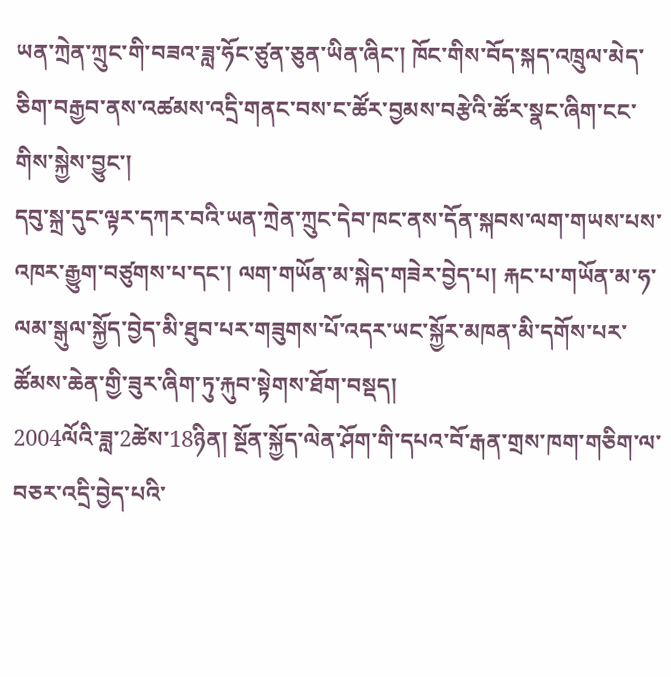ཡན་ཀྲེན་ཀྲུང་གི་བཟའ་ཟླ་ཧོང་ཙུན་ཅུན་ཡིན་ཞིང་། ཁོང་གིས་བོད་སྐད་འཁྲུལ་མེད་ཅིག་བརྒྱབ་ནས་འཚམས་འདྲི་གནང་བས་ང་ཚོར་བྱམས་བརྩེའི་ཚོར་སྣང་ཞིག་ངང་གིས་སྐྱེས་བྱུང་།
དབུ་སྐྲ་དུང་ལྟར་དཀར་བའི་ཡན་ཀྲེན་ཀྲུང་དེབ་ཁང་ནས་དོན་སྐབས་ལག་གཡས་པས་འཁར་རྒྱུག་བཙུགས་པ་དང་། ལག་གཡོན་མ་སྐེད་གཟེར་བྱེད་པ། རྐང་པ་གཡོན་མ་ཧ་ལམ་སྒུལ་སྐྱོད་བྱེད་མི་ཐུབ་པར་གཟུགས་པོ་འདར་ཡང་སྐྱོར་མཁན་མི་དགོས་པར་ཚོམས་ཆེན་གྱི་ཟུར་ཞིག་ཏུ་རྐུབ་སྟེགས་ཐོག་བསྡད།
2004ལོའི་ཟླ་2ཚེས་18ཉིན། སྔོན་སྐྱོད་ལེན་ཤོག་གི་དཔའ་བོ་རྒན་གྲས་ཁག་གཅིག་ལ་བཅར་འདྲི་བྱེད་པའི་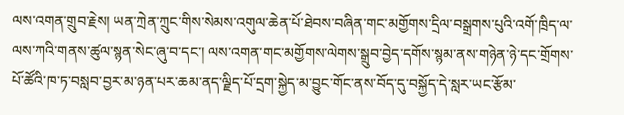ལས་འགན་གྲུབ་རྗེས། ཡན་ཀྲེན་ཀྲུང་གིས་སེམས་འགུལ་ཆེན་པོ་ཐེབས་བཞིན་གང་མགྱོགས་དྲིལ་བསྒྲགས་པུའི་འགོ་ཁྲིད་ལ་ལས་ཀའི་གནས་ཚུལ་སྙན་སེང་ཞུ་བ་དང་། ལས་འགན་གང་མགྱོགས་ལེགས་སྒྲུབ་བྱེད་དགོས་སྙམ་ནས་གཉེན་ཉེ་དང་གྲོགས་པོ་ཚོའི་ཁ་ཏ་བསླབ་བྱར་མ་ཉན་པར་ཆམ་ནད་ལྗིད་པོ་དྲག་སྐྱེད་མ་བྱུང་གོང་ནས་བོད་དུ་བསྐྱོད་དེ་སླར་ཡང་རྩོམ་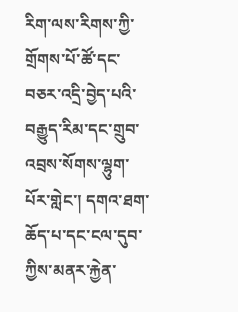རིག་ལས་རིགས་ཀྱི་གྲོགས་པོ་ཚོ་དང་བཅར་འདྲི་བྱེད་པའི་བརྒྱུད་རིམ་དང་གྲུབ་འབྲས་སོགས་ལྷུག་པོར་གླེང་། དགའ་ཐག་ཆོད་པ་དང་ངལ་དུབ་ཀྱིས་མནར་རྐྱེན་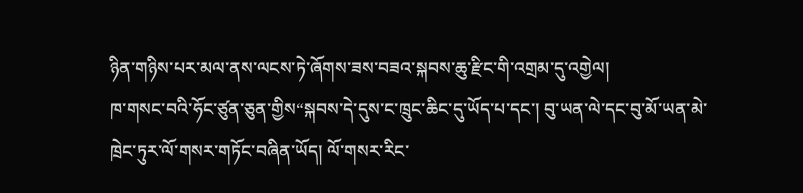ཉིན་གཉིས་པར་མལ་ནས་ལངས་ཏེ་ཞོགས་ཟས་བཟའ་སྐབས་ཆུ་རྫིང་གི་འགྲམ་དུ་འགྱེལ།
ཁ་གསང་བའི་ཧོང་ཙུན་ཅུན་གྱིས“སྐབས་དེ་དུས་ང་ཁྲུང་ཆིང་དུ་ཡོད་པ་དང་། བུ་ཡན་ལེ་དང་བུ་མོ་ཡན་མེ་ཁྲེང་ཏུར་ལོ་གསར་གཏོང་བཞིན་ཡོད། ལོ་གསར་རིང་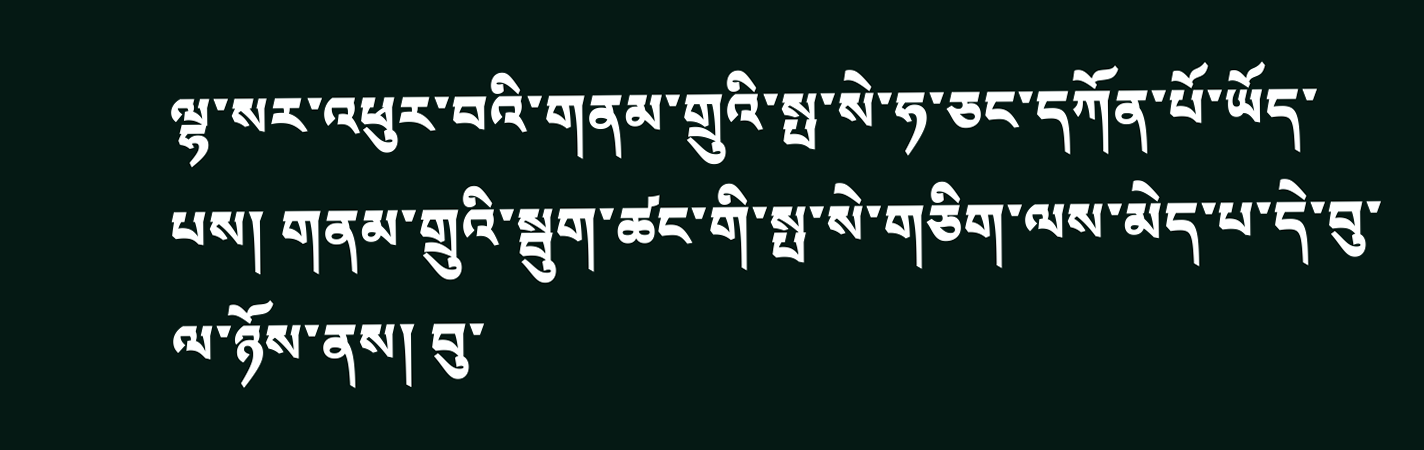ལྷ་སར་འཕུར་བའི་གནམ་གྲུའི་སྤ་སེ་ཧ་ཅང་དཀོན་པོ་ཡོད་པས། གནམ་གྲུའི་སྦུག་ཚང་གི་སྤ་སེ་གཅིག་ལས་མེད་པ་དེ་བུ་ལ་ཉོས་ནས། བུ་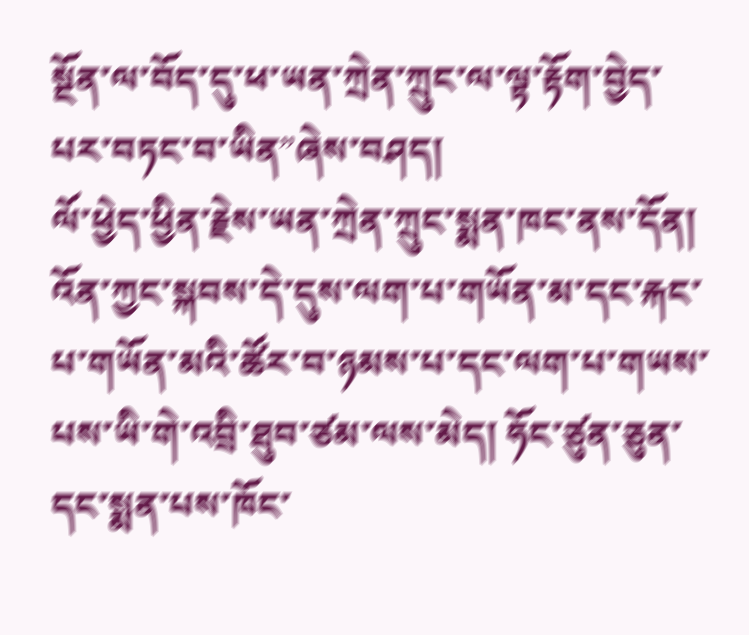སྔོན་ལ་བོད་དུ་ཕ་ཡན་ཀྲེན་ཀྲུང་ལ་ལྟ་རྟོག་བྱེད་པར་བཏང་བ་ཡིན”ཞེས་བཤད།
ལོ་ཕྱེད་ཕྱིན་རྗེས་ཡན་ཀྲེན་ཀྲུང་སྨན་ཁང་ནས་དོན། འོན་ཀྱང་སྐབས་དེ་དུས་ལག་པ་གཡོན་མ་དང་རྐང་པ་གཡོན་མའི་ཚོར་བ་ཉམས་པ་དང་ལག་པ་གཡས་པས་ཡི་གེ་འབྲི་ཐུབ་ཙམ་ལས་མེད། ཧོང་ཙུན་ཅུན་དང་སྨན་པས་ཁོང་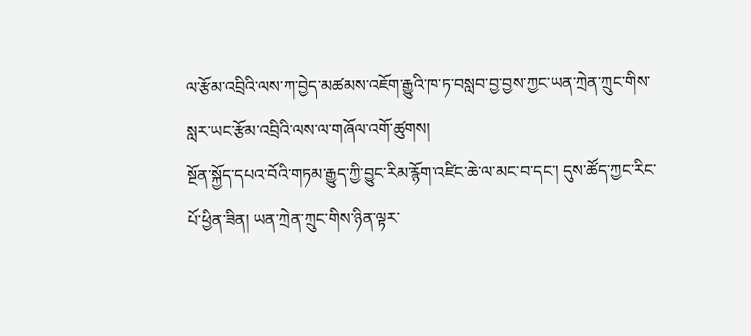ལ་རྩོམ་འབྲིའི་ལས་ཀ་བྱེད་མཚམས་འཇོག་རྒྱུའི་ཁ་ཏ་བསླབ་བྱ་བྱས་ཀྱང་ཡན་ཀྲེན་ཀྲུང་གིས་སླར་ཡང་རྩོམ་འབྲིའི་ལས་ལ་གཞོལ་འགོ་ཚུགས།
སྔོན་སྐྱོད་དཔའ་བོའི་གཏམ་རྒྱུད་ཀྱི་བྱུང་རིམ་རྙོག་འཛིང་ཆེ་ལ་མང་བ་དང་། དུས་ཚོད་ཀྱང་རིང་པོ་ཕྱིན་ཟིན། ཡན་ཀྲེན་ཀྲུང་གིས་ཉིན་ལྟར་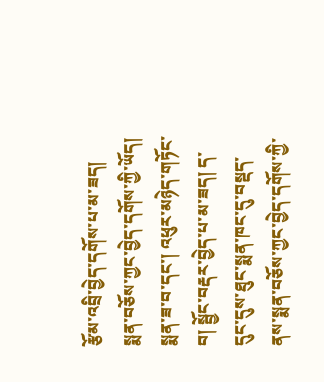རྩོམ་འབྲི་བྱེད་དགོས་པ་མ་ཟད། སྨན་བཅོས་ཀྱང་བྱེད་དགོས་ཀྱི་ཡོད། སྨན་ཟ་བ་དང་། འཕུར་མཉེད་གཏོང་བ། སྦྱོང་བརྡར་བྱེད་པ་མ་ཟད། ད་དུང་དུས་ཐུང་སྨན་ཁང་དུ་བསྡད་ནས་སྨན་བཅོས་ཀྱང་བྱེད་དགོས་ཀྱི་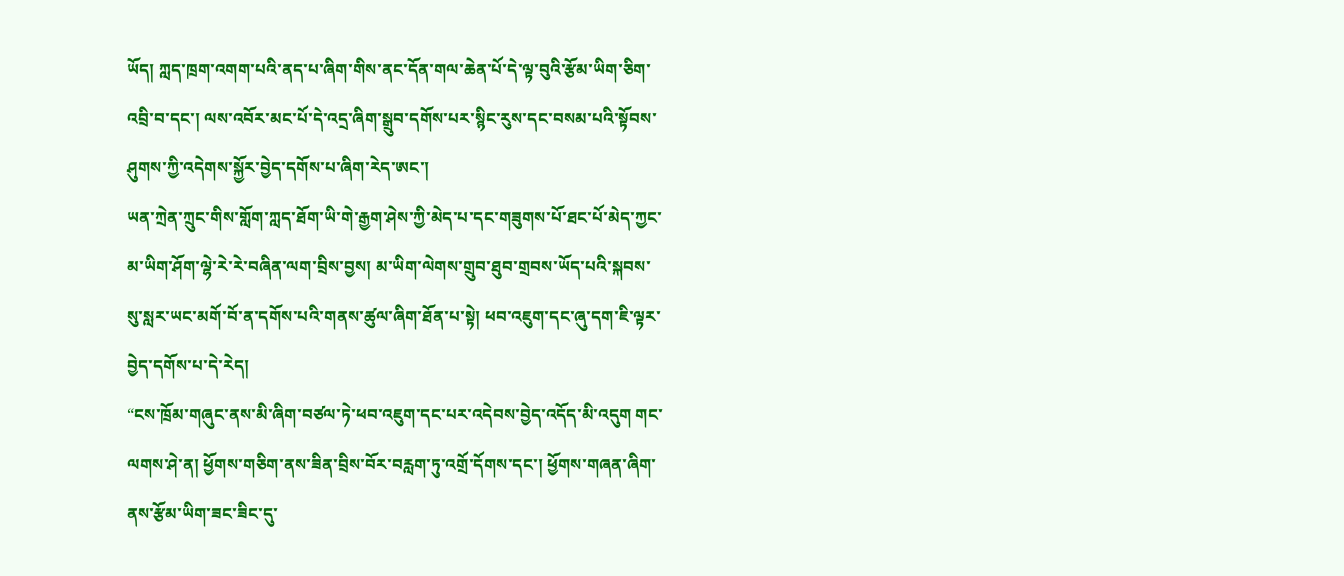ཡོད། ཀླད་ཁྲག་འགག་པའི་ནད་པ་ཞིག་གིས་ནང་དོན་གལ་ཆེན་པོ་དེ་ལྟ་བུའི་རྩོམ་ཡིག་ཅིག་འབྲི་བ་དང་། ལས་འབོར་མང་པོ་དེ་འདྲ་ཞིག་སྒྲུབ་དགོས་པར་སྙིང་རུས་དང་བསམ་པའི་སྟོབས་ཤུགས་ཀྱི་འདེགས་སྐྱོར་བྱེད་དགོས་པ་ཞིག་རེད་ཨང་།
ཡན་ཀྲེན་ཀྲུང་གིས་གློག་ཀླད་ཐོག་ཡི་གེ་རྒྱག་ཤེས་ཀྱི་མེད་པ་དང་གཟུགས་པོ་ཐང་པོ་མེད་ཀྱང་མ་ཡིག་ཤོག་ལྷེ་རེ་རེ་བཞིན་ལག་བྲིས་བྱས། མ་ཡིག་ལེགས་གྲུབ་ཐུབ་གྲབས་ཡོད་པའི་སྐབས་སུ་སླར་ཡང་མགོ་བོ་ན་དགོས་པའི་གནས་ཚུལ་ཞིག་ཐོན་པ་སྟེ། ཕབ་འཇུག་དང་ཞུ་དག་ཇི་ལྟར་བྱེད་དགོས་པ་དེ་རེད།
“ངས་ཁྲོམ་གཞུང་ནས་མི་ཞིག་བཙལ་ཏེ་ཕབ་འཇུག་དང་པར་འདེབས་བྱེད་འདོད་མི་འདུག གང་ལགས་ཤེ་ན། ཕྱོགས་གཅིག་ནས་ཟིན་བྲིས་བོར་བརླག་ཏུ་འགྲོ་དོགས་དང་། ཕྱོགས་གཞན་ཞིག་ནས་རྩོམ་ཡིག་ཟང་ཟིང་དུ་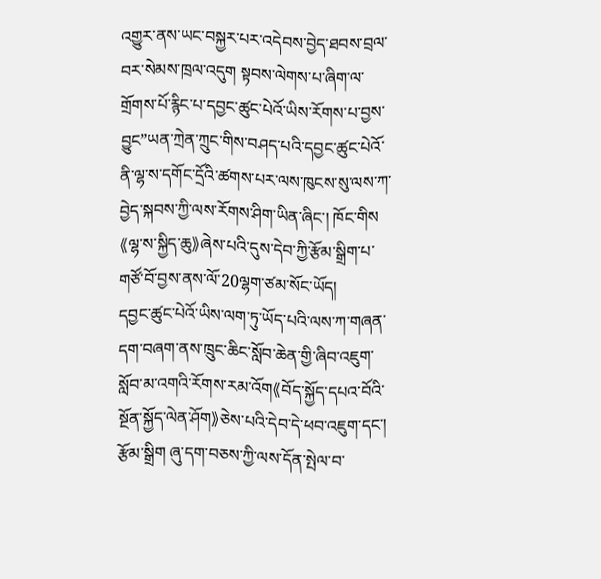འགྱུར་ནས་ཡང་བསྐྱར་པར་འདེབས་བྱེད་ཐབས་བྲལ་བར་སེམས་ཁྲལ་འདུག སྟབས་ལེགས་པ་ཞིག་ལ་གྲོགས་པོ་རྙིང་པ་དབྱང་ཚུང་པེའོ་ཡིས་རོགས་པ་བྱས་བྱུང”ཡན་ཀྲེན་ཀྲུང་གིས་བཤད་པའི་དབྱང་ཚུང་པེའོ་ནི་ལྷ་ས་དགོང་དྲོའི་ཚགས་པར་ལས་ཁུངས་སུ་ལས་ཀ་བྱེད་སྐབས་ཀྱི་ལས་རོགས་ཤིག་ཡིན་ཞིང་། ཁོང་གིས《ལྷ་ས་སྐྱིད་ཆུ》ཞེས་པའི་དུས་དེབ་ཀྱི་རྩོམ་སྒྲིག་པ་གཙོ་བོ་བྱས་ནས་ལོ་20ལྷག་ཙམ་སོང་ཡོད།
དབྱང་ཚུང་པེའོ་ཡིས་ལག་ཏུ་ཡོད་པའི་ལས་ཀ་གཞན་དག་བཞག་ནས་ཁྲུང་ཆིང་སློབ་ཆེན་གྱི་ཞིབ་འཇུག་སློབ་མ་འགའི་རོགས་རམ་འོག《བོད་སྐྱོད་དཔའ་བོའི་སྔོན་སྐྱོད་ལེན་ཤོག》ཅེས་པའི་དེབ་དེ་ཕབ་འཇུག་དང་། རྩོམ་སྒྲིག ཞུ་དག་བཅས་ཀྱི་ལས་དོན་སྤེལ་བ་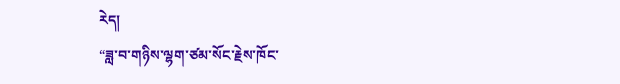རེད།
“ཟླ་བ་གཉིས་ལྷག་ཙམ་སོང་རྗེས་ཁོང་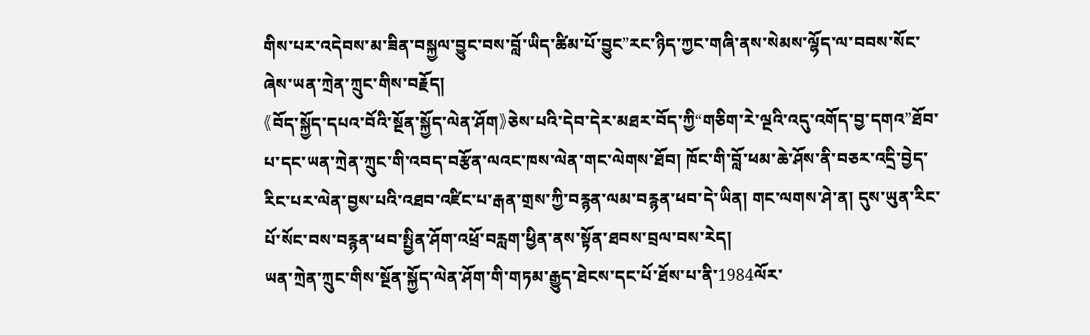གིས་པར་འདེབས་མ་ཟིན་བསྐྱལ་བྱུང་བས་བློ་ཡིད་ཚིམ་པོ་བྱུང”རང་ཉིད་ཀྱང་གཞི་ནས་སེམས་ལྷོད་ལ་བབས་སོང་ཞེས་ཡན་ཀྲེན་ཀྲུང་གིས་བརྗོད།
《བོད་སྐྱོད་དཔའ་བོའི་སྔོན་སྐྱོད་ལེན་ཤོག》ཅེས་པའི་དེབ་དེར་མཐར་བོད་ཀྱི“གཅིག་རེ་ལྔའི་འདུ་འགོད་བྱ་དགའ”ཐོབ་པ་དང་ཡན་ཀྲེན་ཀྲུང་གི་འབད་བརྩོན་ལའང་ཁས་ལེན་གང་ལེགས་ཐོབ། ཁོང་གི་བློ་ཕམ་ཆེ་ཤོས་ནི་བཅར་འདྲི་བྱེད་རིང་པར་ལེན་བྱས་པའི་འཐབ་འཛིང་པ་རྒན་གྲས་ཀྱི་བརྙན་ལམ་བརྙན་ཕབ་དེ་ཡིན། གང་ལགས་ཤེ་ན། དུས་ཡུན་རིང་པོ་སོང་བས་བརྙན་ཕབ་སྤྱིན་ཤོག་འཕྲོ་བརླག་ཕྱིན་ནས་སྟོན་ཐབས་བྲལ་བས་རེད།
ཡན་ཀྲེན་ཀྲུང་གིས་སྔོན་སྐྱོད་ལེན་ཤོག་གི་གཏམ་རྒྱུད་ཐེངས་དང་པོ་ཐོས་པ་ནི་1984ལོར་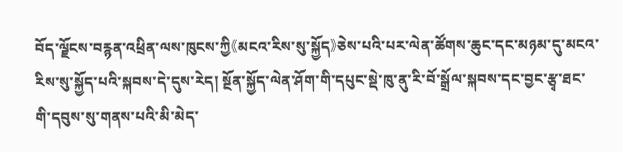བོད་ལྗོངས་བརྙན་འཕྲིན་ལས་ཁུངས་ཀྱི《མངའ་རིས་སུ་སྐྱོད》ཅེས་པའི་པར་ལེན་ཚོགས་ཆུང་དང་མཉམ་དུ་མངའ་རིས་སུ་སྐྱོད་པའི་སྐབས་དེ་དུས་རེད། སྔོན་སྐྱོད་ལེན་ཤོག་གི་དཔུང་སྡེ་ཁུ་ནུ་རི་བོ་སྒྲོལ་སྐབས་དང་བྱང་རྩྭ་ཐང་གི་དབུས་སུ་གནས་པའི་མི་མེད་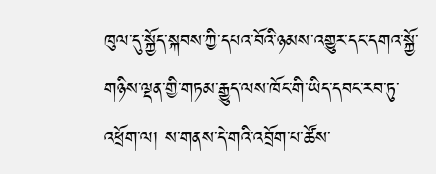ཁུལ་དུ་སྐྱོད་སྐབས་ཀྱི་དཔའ་བོའི་ཉམས་འགྱུར་དང་དགའ་སྐྱོ་གཉིས་ལྡན་གྱི་གཏམ་རྒྱུད་ལས་ཁོང་གི་ཡིད་དབང་རབ་ཏུ་འཕྲོག་ལ། ས་གནས་དེ་གའི་འབྲོག་པ་ཚོས་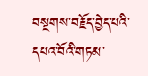བསྔགས་བརྗོད་བྱེད་པའི་དཔའ་བོའི་གཏམ་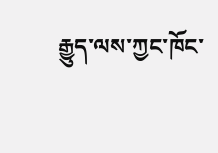རྒྱུད་ལས་ཀྱང་ཁོང་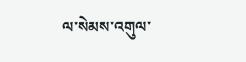ལ་སེམས་འགུལ་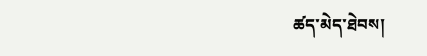ཚད་མེད་ཐེབས།